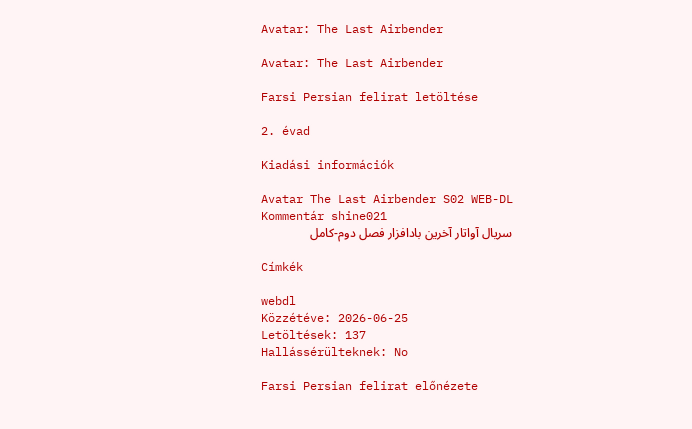Avatar: The Last Airbender

Avatar: The Last Airbender

Farsi Persian felirat letöltése

2. évad

Kiadási információk

Avatar The Last Airbender S02 WEB-DL
Kommentár shine021
سریال آواتار آخرین بادافزار فصل دوم-کامل

Címkék

webdl
Közzétéve: 2026-06-25
Letöltések: 137
Hallássérülteknek: No

Farsi Persian felirat előnézete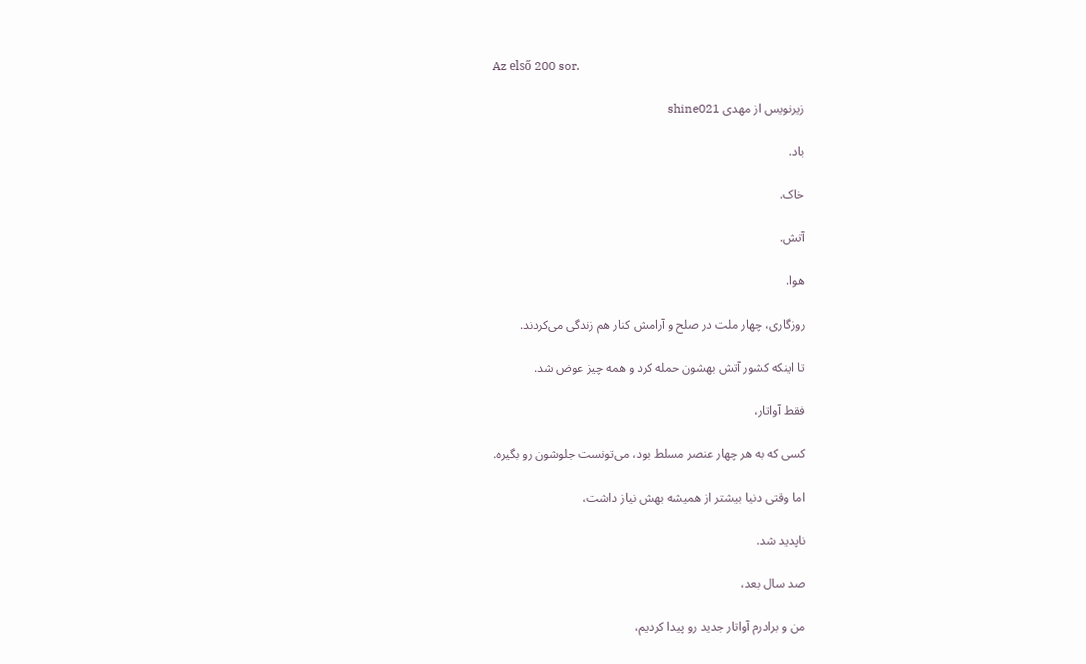Az első 200 sor.

زیرنویس از مهدی shine021

باد.

خاک.

آتش.

هوا.

روزگاری، چهار ملت در صلح و آرامش کنار هم زندگی می‌کردند.

تا اینکه کشور آتش بهشون حمله کرد و همه چیز عوض شد.

فقط آواتار،

کسی که به هر چهار عنصر مسلط بود، می‌تونست جلوشون رو بگیره.

اما وقتی دنیا بیشتر از همیشه بهش نیاز داشت،

ناپدید شد.

صد سال بعد،

من و برادرم آواتار جدید رو پیدا کردیم،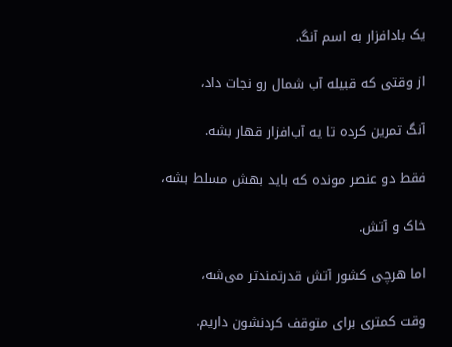یک بادافزار به اسم آنگ.

از وقتی که قبیله آب شمال رو نجات داد،

آنگ تمرین کرده تا یه آب‌افزار قهار بشه.

فقط دو عنصر مونده که باید بهش مسلط بشه،

خاک و آتش.

اما هرچی کشور آتش قدرتمندتر می‌شه،

وقت کمتری برای متوقف کردنشون داریم.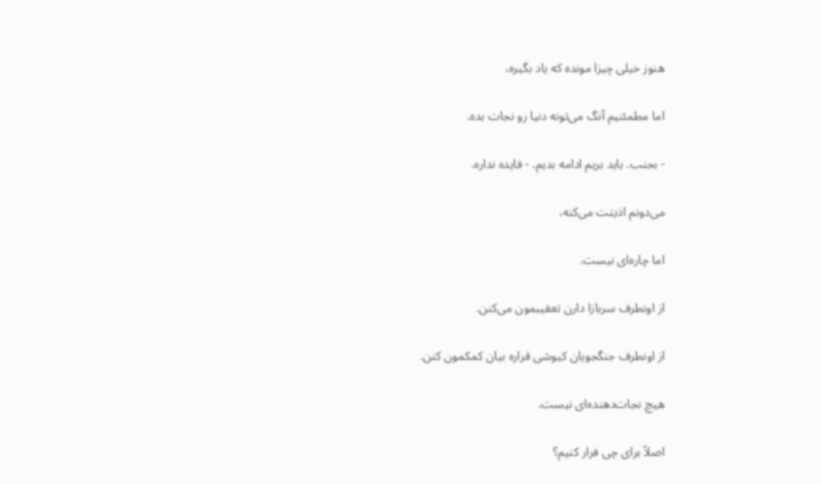هنوز خیلی چیزا مونده که یاد بگیره،

اما مطمئنیم آنگ می‌تونه دنیا رو نجات بده.

- بجنب. باید بریم ادامه بدیم. - فایده نداره.

می‌دونم اذیتت می‌کنه،

اما چاره‌ای نیست.

از اونطرف سربازا دارن تعقیبمون می‌کنن.

از اونطرف جنگجویان کیوشی قراره بیان کمکمون کنن.

هیچ نجات‌دهنده‌ای نیست.

اصلاً برای چی فرار کنیم؟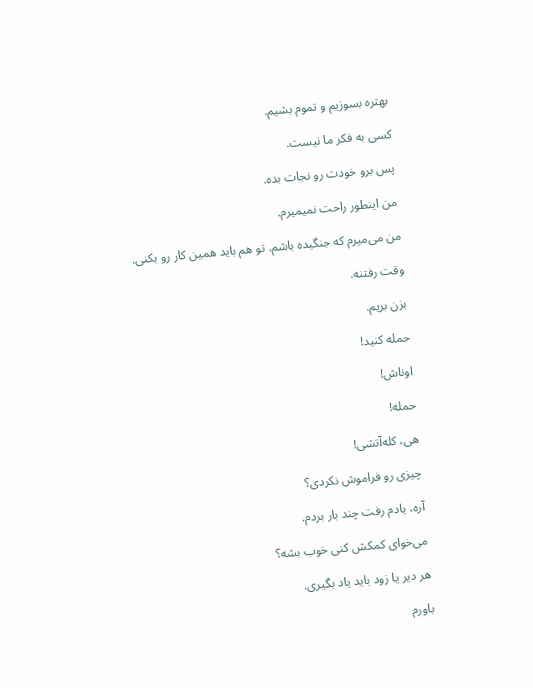بهتره بسوزیم و تموم بشیم.

کسی به فکر ما نیست.

پس برو خودت رو نجات بده.

من اینطور راحت نمیمیرم.

من می‌میرم که جنگیده باشم. تو هم باید همین کار رو بکنی.

وقت رفتنه.

بزن بریم.

حمله کنید!

اوناش!

حمله!

هی، کله‌آتشی!

چیزی رو فراموش نکردی؟

آره، یادم رفت چند بار بردم.

می‌خوای کمکش کنی خوب بشه؟

هر دیر یا زود باید یاد بگیری.

باورم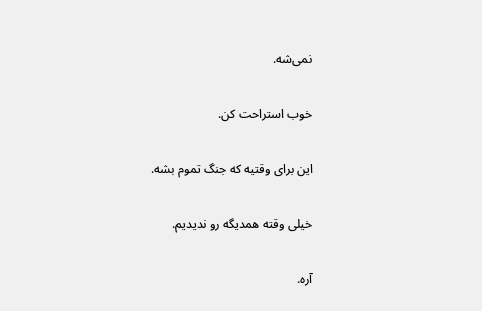نمی‌شه.

خوب استراحت کن.

این برای وقتیه که جنگ تموم بشه.

خیلی وقته همدیگه رو ندیدیم.

آره.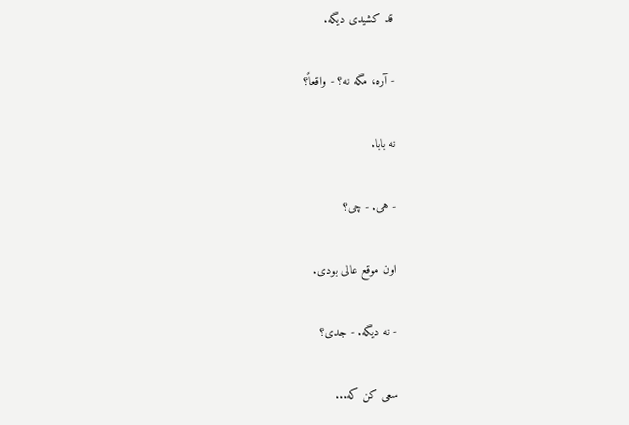قد کشیدی دیگه.

- آره، مگه نه؟ - واقعاً؟

نه بابا.

- هی. - چی؟

اون موقع عالی بودی.

- نه دیگه. - جدی؟

سعی کن که...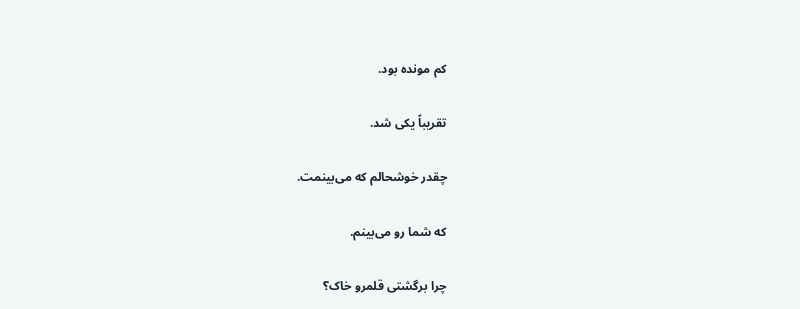کم مونده بود.

تقریباً یکی شد.

چقدر خوشحالم که می‌بینمت.

که شما رو می‌بینم.

چرا برگشتی قلمرو خاک؟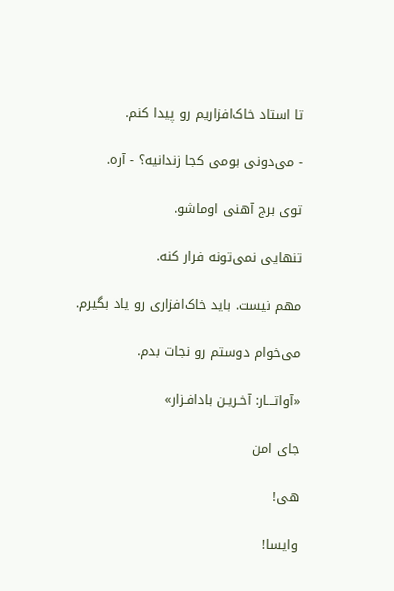تا استاد خاک‌افزاریم رو پیدا کنم.

- می‌دونی بومی کجا زندانیه؟ - آره.

توی برج آهنی اوماشو.

تنهایی نمی‌تونه فرار کنه.

مهم نیست. باید خاک‌افزاری رو یاد بگیرم.

می‌خوام دوستم رو نجات بدم.

«آواتـــار: آخـریـن بادافـزار»

جای امن

هی!

وایسا!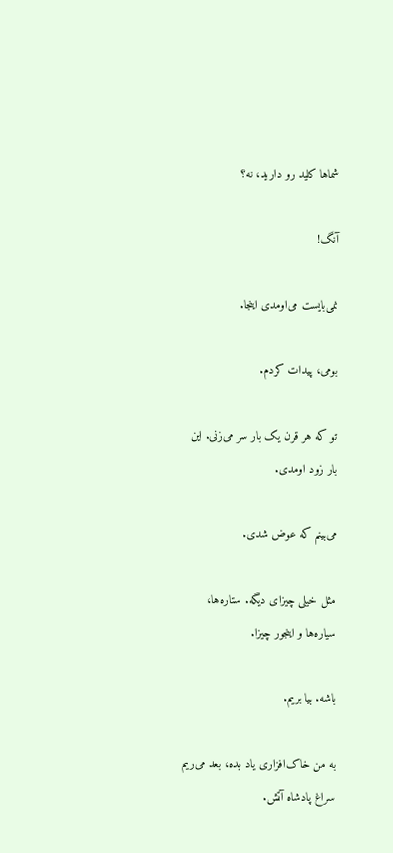شماها کلید رو دارید، نه؟

آنگ!

نمی‌بایست می‌اومدی اینجا.

بومی، پیدات کردم.

تو که هر قرن یک بار سر می‌زنی. این بار زود اومدی.

می‌بینم که عوض شدی.

مثل خیلی چیزای دیگه. ستاره‌ها، سیاره‌ها و اینجور چیزا.

باشه. بیا بریم.

به من خاک‌افزاری یاد بده، بعد می‌ریم سراغ پادشاه آتش.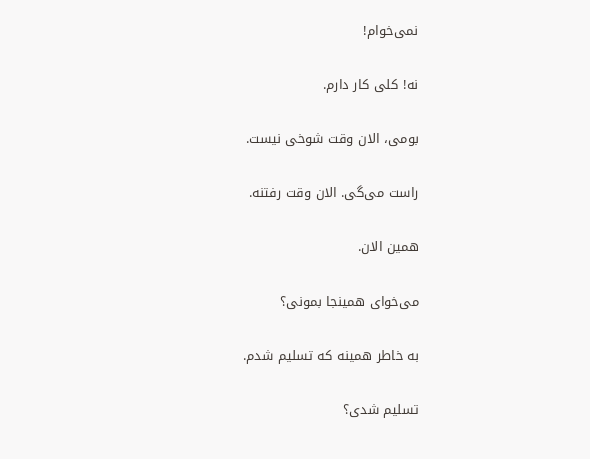نمی‌خوام!

نه! کلی کار دارم.

بومی، الان وقت شوخی نیست.

راست می‌گی. الان وقت رفتنه.

همین الان.

می‌خوای همینجا بمونی؟

به خاطر همینه که تسلیم شدم.

تسلیم شدی؟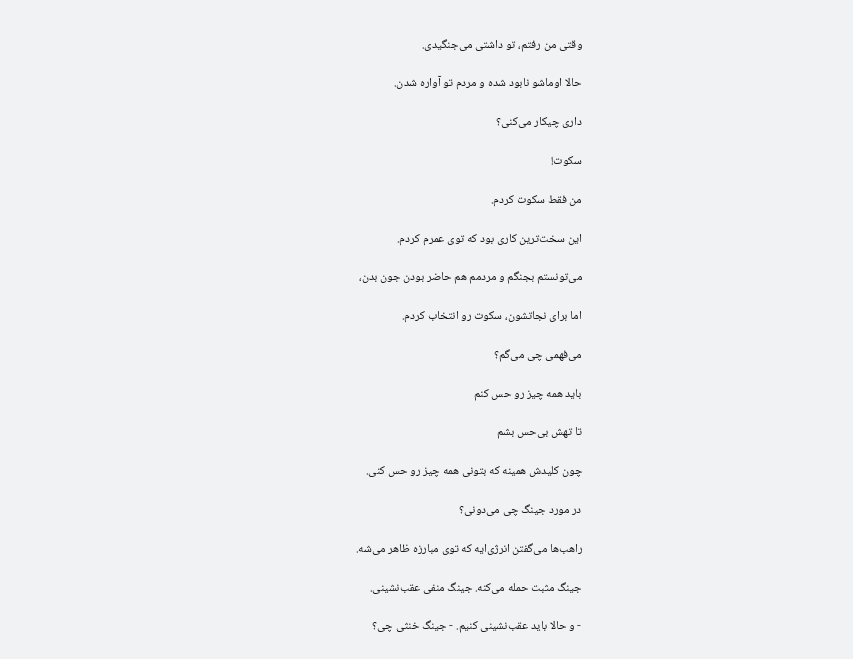وقتی من رفتم، تو داشتی می‌جنگیدی.

حالا اوماشو نابود شده و مردم تو آواره شدن.

داری چیکار می‌کنی؟

سکوت!

من فقط سکوت کردم.

این سخت‌ترین کاری بود که توی عمرم کردم.

می‌تونستم بجنگم و مردمم هم حاضر بودن جون بدن،

اما برای نجاتشون، سکوت رو انتخاب کردم.

می‌فهمی چی می‌گم؟

باید همه چیز رو حس کنم

تا تهش بی‌حس بشم

چون کلیدش همینه که بتونی همه چیز رو حس کنی.

در مورد جینگ چی می‌دونی؟

راهب‌ها می‌گفتن انرژی‌ایه که توی مبارزه ظاهر می‌شه.

جینگ مثبت حمله می‌کنه. جینگ منفی عقب‌نشینی.

- و حالا باید عقب‌نشینی کنیم. - جینگ خنثی چی؟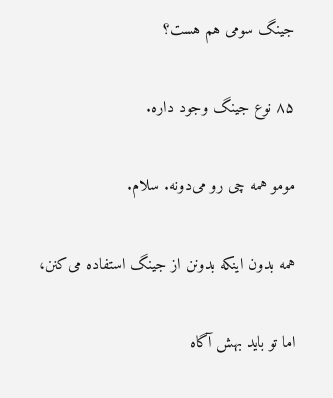جینگ سومی هم هست؟

۸۵ نوع جینگ وجود داره.

مومو همه چی رو می‌دونه. سلام.

همه بدون اینکه بدونن از جینگ استفاده می‌کنن،

اما تو باید بهش آگاه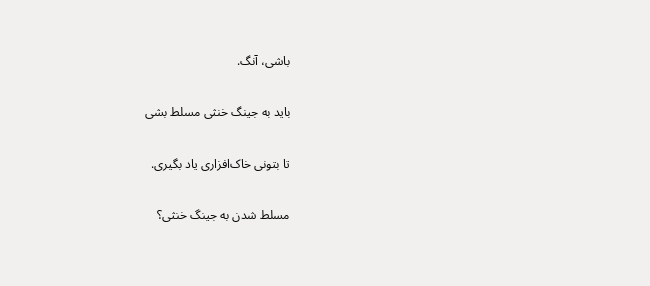باشی، آنگ.

باید به جینگ خنثی مسلط بشی

تا بتونی خاک‌افزاری یاد بگیری.

مسلط شدن به جینگ خنثی؟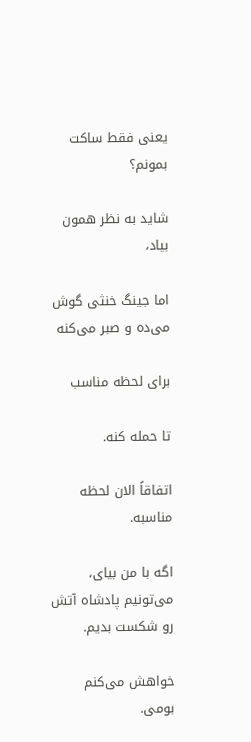یعنی فقط ساکت بمونم؟

شاید به نظر همون بیاد،

اما جینگ خنثی گوش می‌ده و صبر می‌کنه

برای لحظه مناسب

تا حمله کنه.

اتفاقاً الان لحظه مناسبه.

اگه با من بیای، می‌تونیم پادشاه آتش رو شکست بدیم.

خواهش می‌کنم بومی.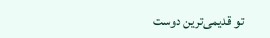تو قدیمی‌ترین دوست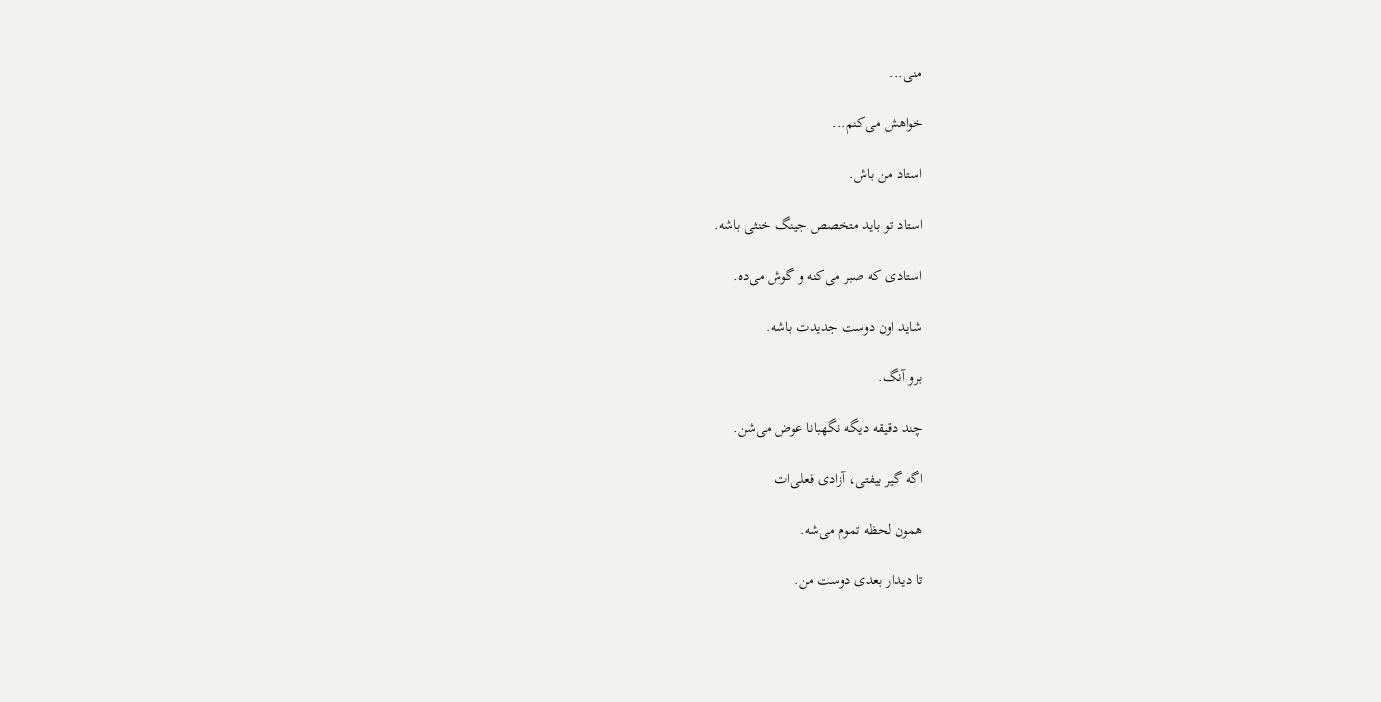منی...

خواهش می‌کنم...

استاد من باش.

استاد تو باید متخصص جینگ خنثی باشه.

استادی که صبر می‌کنه و گوش می‌ده.

شاید اون دوست جدیدت باشه.

برو آنگ.

چند دقیقه دیگه نگهبانا عوض می‌شن.

اگه گیر بیفتی، آزادی فعلی‌ات

همون لحظه تموم می‌شه.

تا دیدار بعدی دوست من.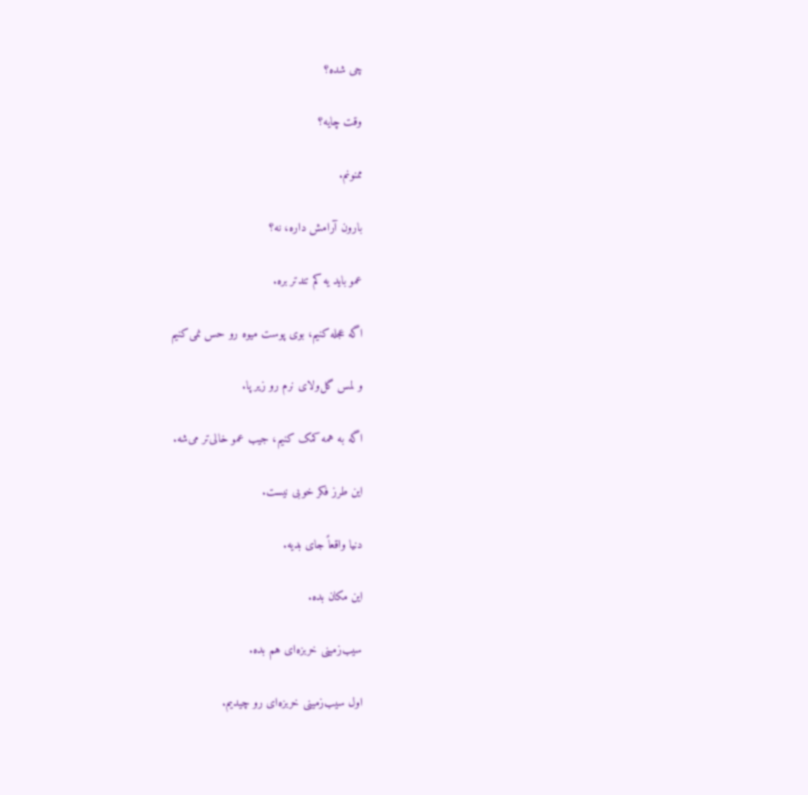چی شده؟

وقت چایه؟

ممنونم.

بارون آرامش داره، نه؟

عمو باید یه کم تندتر بره.

اگه عجله کنیم، بوی پوست میوه رو حس نمی‌کنیم

و لمس گل‌ولای نرم رو زیر پا.

اگه به همه کمک کنیم، جیب عمو خالی‌تر می‌شه.

این طرز فکر خوبی نیست.

دنیا واقعاً جای بدیه.

این مکان بده.

سیب‌زمینی خربزه‌ای هم بده.

اول سیب‌زمینی خربزه‌ای رو چیدیم.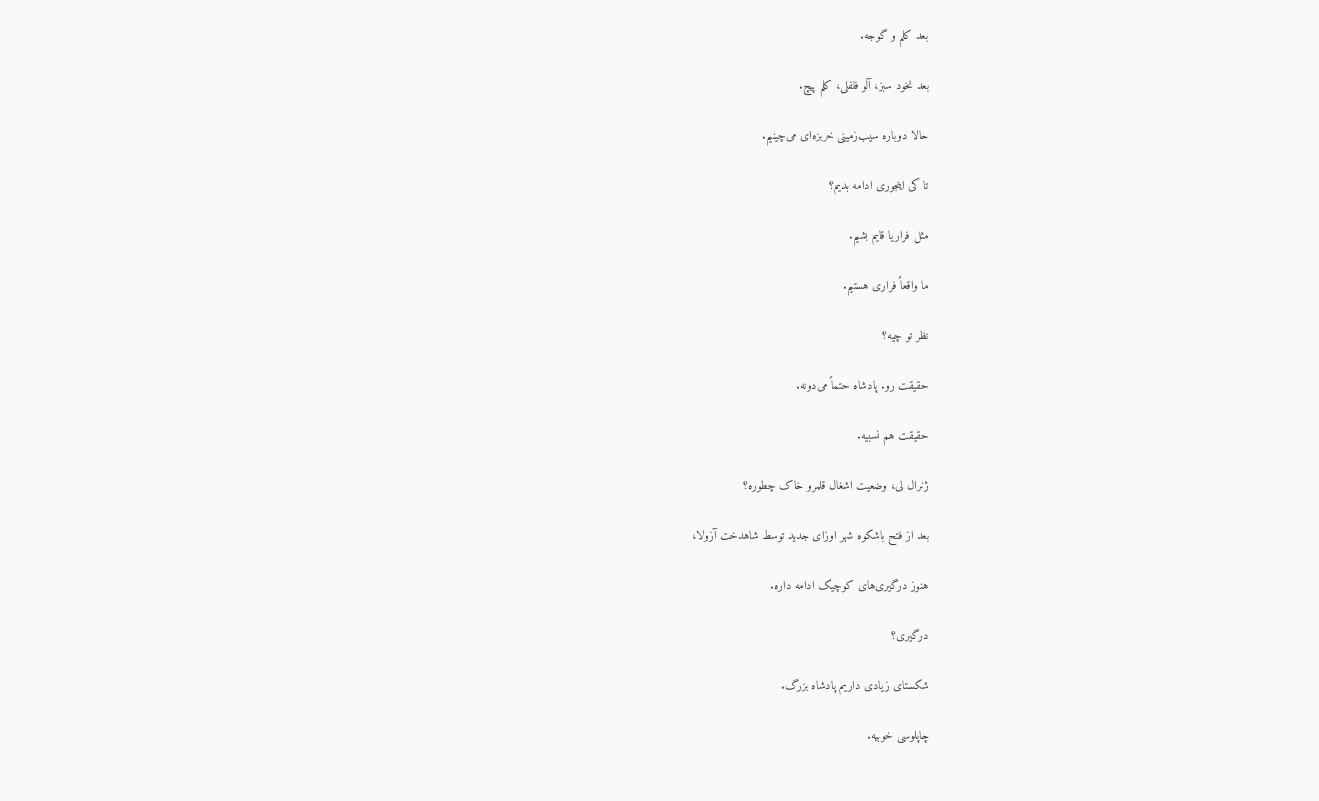بعد کلم و گوجه.

بعد نخود سبز، آلو فلفلی، کلم پیچ.

حالا دوباره سیب‌زمینی خربزه‌ای می‌چینیم.

تا کی اینجوری ادامه بدیم؟

مثل فراریا قایم بشیم.

ما واقعاً فراری هستیم.

نظر تو چیه؟

حقیقت رو. پادشاه حتماً می‌دونه.

حقیقت هم نسبیه.

ژنرال لی، وضعیت اشغال قلمرو خاک چطوره؟

بعد از فتح باشکوه شهر اوزای جدید توسط شاهدخت آزولا،

هنوز درگیری‌های کوچیک ادامه داره.

درگیری؟

شکستای زیادی داریم پادشاه بزرگ.

چاپلوسی خوبیه.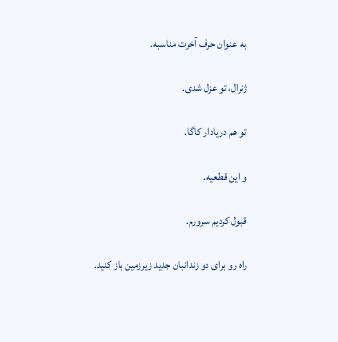به عنوان حرف آخرت مناسبه.

ژنرال، تو عزل شدی.

تو هم دریادار کاگا.

و این قطعیه.

قبول کردیم سرورم.

راه رو برای دو زندانبان جدید زیرزمین باز کنید.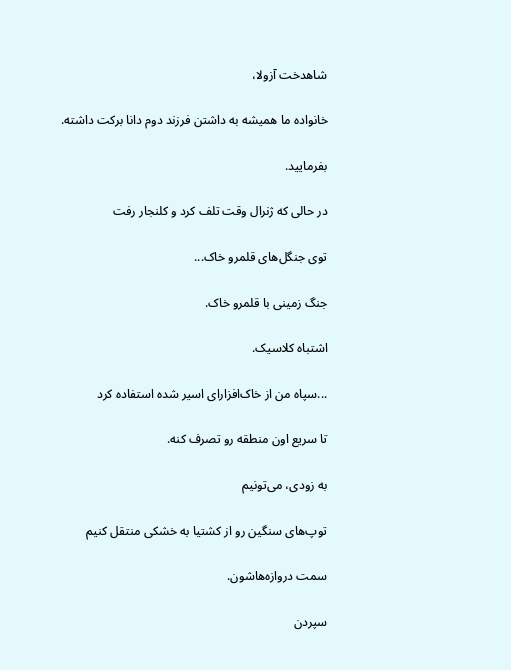شاهدخت آزولا،

خانواده ما همیشه به داشتن فرزند دوم دانا برکت داشته.

بفرمایید.

در حالی که ژنرال وقت تلف کرد و کلنجار رفت

توی جنگل‌های قلمرو خاک...

جنگ زمینی با قلمرو خاک.

اشتباه کلاسیک.

...سپاه من از خاک‌افزارای اسیر شده استفاده کرد

تا سریع اون منطقه رو تصرف کنه.

به زودی، می‌تونیم

توپ‌های سنگین رو از کشتیا به خشکی منتقل کنیم

سمت دروازه‌هاشون.

سپردن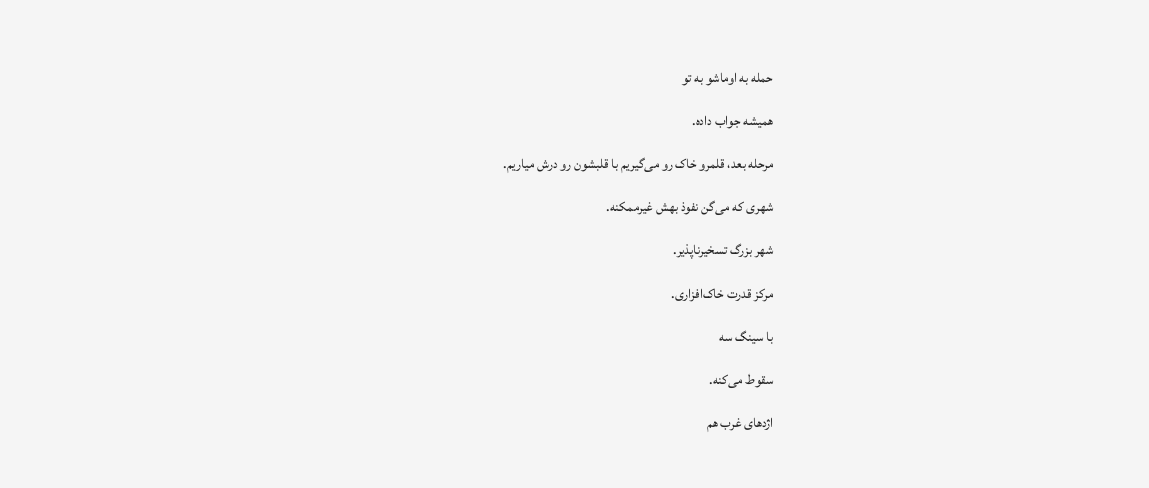حمله به اوماشو به تو

همیشه جواب داده.

مرحله بعد، قلمرو خاک رو می‌گیریم با قلبشون رو درش میاریم.

شهری که می‌گن نفوذ بهش غیرممکنه.

شهر بزرگ تسخیرناپذیر.

مرکز قدرت خاک‌افزاری.

با سینگ سه

سقوط می‌کنه.

اژدهای غرب هم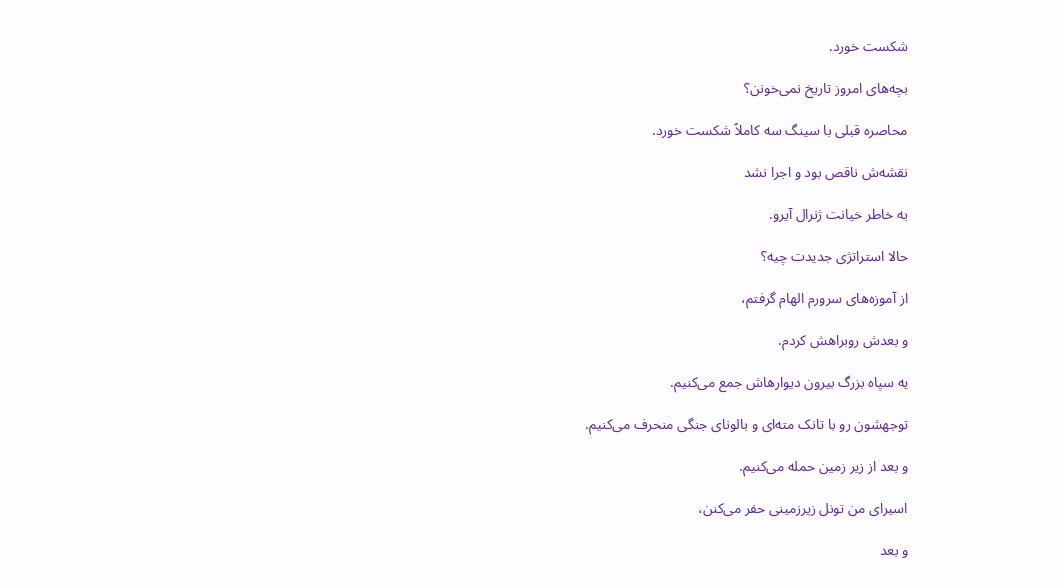شکست خورد.

بچه‌های امروز تاریخ نمی‌خونن؟

محاصره قبلی با سینگ سه کاملاً شکست خورد.

نقشه‌ش ناقص بود و اجرا نشد

به خاطر خیانت ژنرال آیرو.

حالا استراتژی جدیدت چیه؟

از آموزه‌های سرورم الهام گرفتم،

و بعدش روبراهش کردم.

یه سپاه بزرگ بیرون دیوارهاش جمع می‌کنیم.

توجهشون رو با تانک مته‌ای و بالونای جنگی منحرف می‌کنیم.

و بعد از زیر زمین حمله می‌کنیم.

اسیرای من تونل زیرزمینی حفر می‌کنن،

و بعد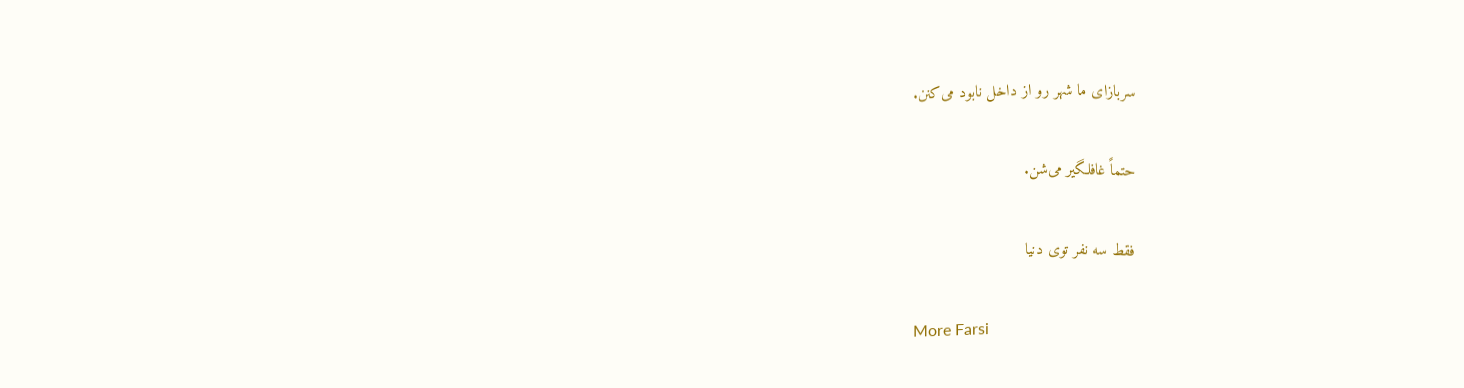سربازای ما شهر رو از داخل نابود می‌کنن.

حتماً غافلگیر می‌شن.

فقط سه نفر توی دنیا

More Farsi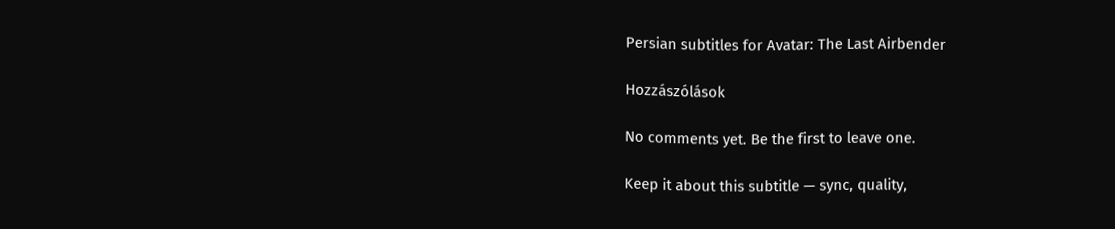Persian subtitles for Avatar: The Last Airbender

Hozzászólások

No comments yet. Be the first to leave one.

Keep it about this subtitle — sync, quality,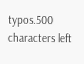typos.500 characters left